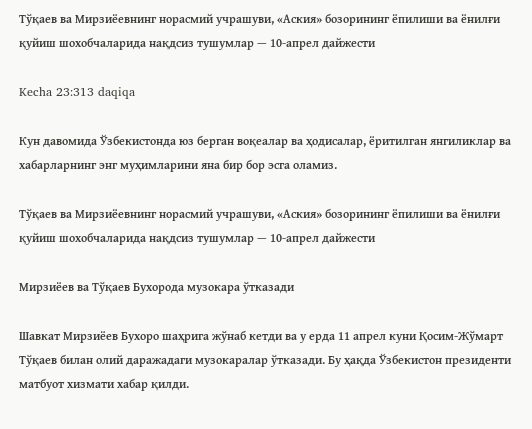Тўқаев ва Мирзиёевнинг норасмий учрашуви, «Аския» бозорининг ёпилиши ва ёнилғи қуйиш шохобчаларида нақдсиз тушумлар — 10-апрел дайжести

Kecha 23:313 daqiqa

Кун давомида Ўзбекистонда юз берган воқеалар ва ҳодисалар, ёритилган янгиликлар ва хабарларнинг энг муҳимларини яна бир бор эсга оламиз.

Тўқаев ва Мирзиёевнинг норасмий учрашуви, «Аския» бозорининг ёпилиши ва ёнилғи қуйиш шохобчаларида нақдсиз тушумлар — 10-апрел дайжести

Мирзиёев ва Тўқаев Бухорода музокара ўтказади

Шавкат Мирзиёев Бухоро шаҳрига жўнаб кетди ва у ерда 11 апрел куни Қосим-Жўмарт Тўқаев билан олий даражадаги музокаралар ўтказади. Бу ҳақда Ўзбекистон президенти матбуот хизмати хабар қилди.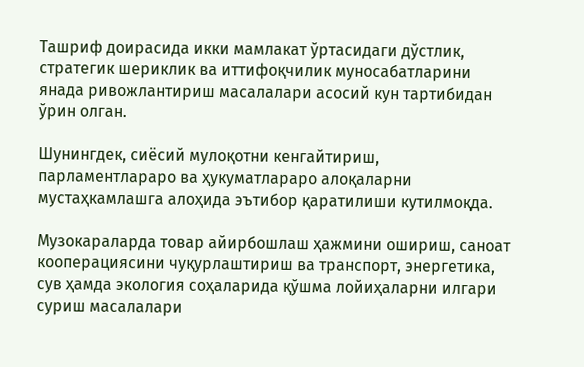Ташриф доирасида икки мамлакат ўртасидаги дўстлик, стратегик шериклик ва иттифоқчилик муносабатларини янада ривожлантириш масалалари асосий кун тартибидан ўрин олган.

Шунингдек, сиёсий мулоқотни кенгайтириш, парламентлараро ва ҳукуматлараро алоқаларни мустаҳкамлашга алоҳида эътибор қаратилиши кутилмоқда.

Музокараларда товар айирбошлаш ҳажмини ошириш, саноат кооперациясини чуқурлаштириш ва транспорт, энергетика, сув ҳамда экология соҳаларида қўшма лойиҳаларни илгари суриш масалалари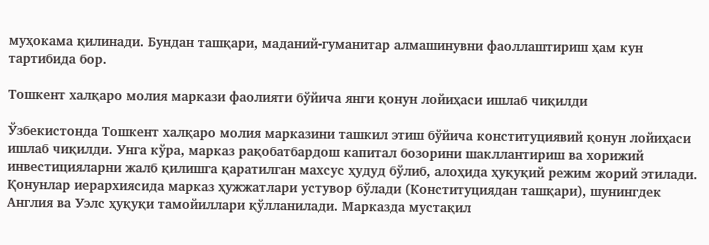муҳокама қилинади. Бундан ташқари, маданий-гуманитар алмашинувни фаоллаштириш ҳам кун тартибида бор.

Тошкент халқаро молия маркази фаолияти бўйича янги қонун лойиҳаси ишлаб чиқилди

Ўзбекистонда Тошкент халқаро молия марказини ташкил этиш бўйича конституциявий қонун лойиҳаси ишлаб чиқилди. Унга кўра, марказ рақобатбардош капитал бозорини шакллантириш ва хорижий инвестицияларни жалб қилишга қаратилган махсус ҳудуд бўлиб, алоҳида ҳуқуқий режим жорий этилади. Қонунлар иерархиясида марказ ҳужжатлари устувор бўлади (Конституциядан ташқари), шунингдек Англия ва Уэлс ҳуқуқи тамойиллари қўлланилади. Марказда мустақил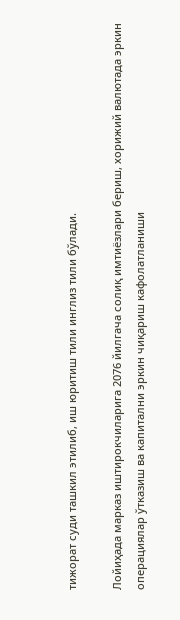тижорат суди ташкил этилиб, иш юритиш тили инглиз тили бўлади.

Лойиҳада марказ иштирокчиларига 2076 йилгача солиқ имтиёзлари бериш, хорижий валютада эркин операциялар ўтказиш ва капитални эркин чиқариш кафолатланиши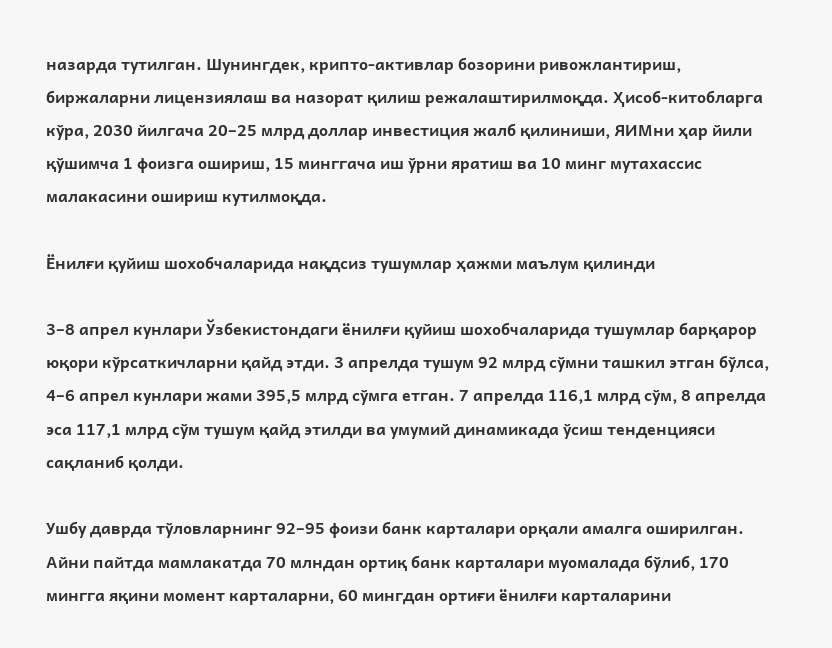назарда тутилган. Шунингдек, крипто-активлар бозорини ривожлантириш, биржаларни лицензиялаш ва назорат қилиш режалаштирилмоқда. Ҳисоб-китобларга кўра, 2030 йилгача 20–25 млрд доллар инвестиция жалб қилиниши, ЯИМни ҳар йили қўшимча 1 фоизга ошириш, 15 минггача иш ўрни яратиш ва 10 минг мутахассис малакасини ошириш кутилмоқда.

Ёнилғи қуйиш шохобчаларида нақдсиз тушумлар ҳажми маълум қилинди

3–8 апрел кунлари Ўзбекистондаги ёнилғи қуйиш шохобчаларида тушумлар барқарор юқори кўрсаткичларни қайд этди. 3 апрелда тушум 92 млрд сўмни ташкил этган бўлса, 4–6 апрел кунлари жами 395,5 млрд сўмга етган. 7 апрелда 116,1 млрд сўм, 8 апрелда эса 117,1 млрд сўм тушум қайд этилди ва умумий динамикада ўсиш тенденцияси сақланиб қолди.

Ушбу даврда тўловларнинг 92–95 фоизи банк карталари орқали амалга оширилган. Айни пайтда мамлакатда 70 млндан ортиқ банк карталари муомалада бўлиб, 170 мингга яқини момент карталарни, 60 мингдан ортиғи ёнилғи карталарини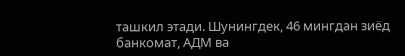ташкил этади. Шунингдек, 46 мингдан зиёд банкомат, АДМ ва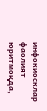инфокиосклар фаолият юритмоқда,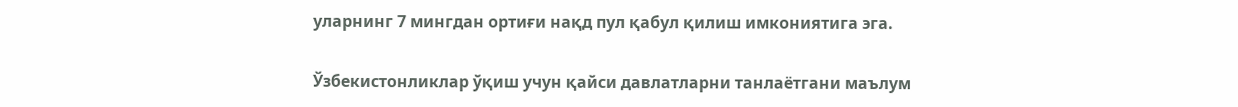уларнинг 7 мингдан ортиғи нақд пул қабул қилиш имкониятига эга.

Ўзбекистонликлар ўқиш учун қайси давлатларни танлаётгани маълум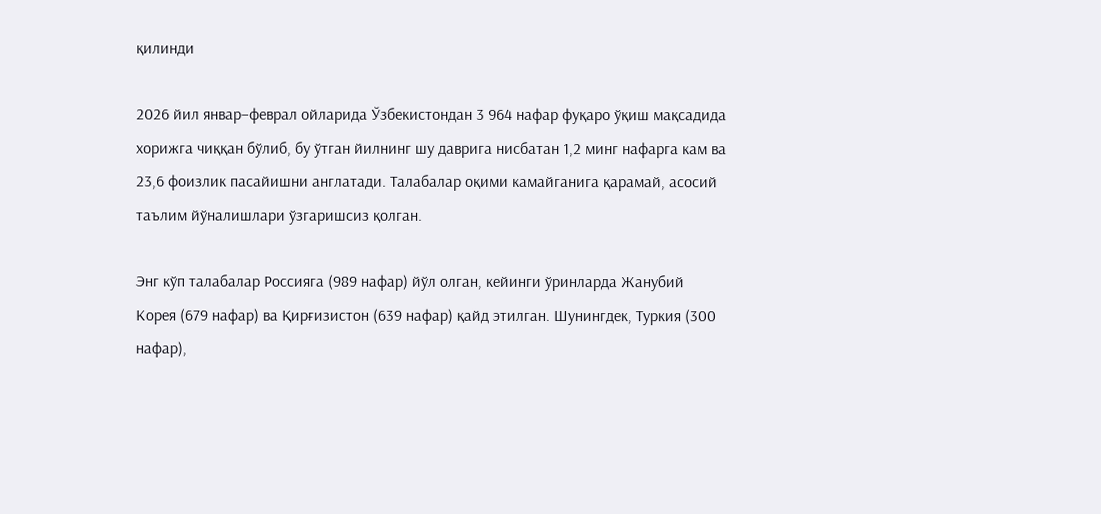қилинди

2026 йил январ–феврал ойларида Ўзбекистондан 3 964 нафар фуқаро ўқиш мақсадида хорижга чиққан бўлиб, бу ўтган йилнинг шу даврига нисбатан 1,2 минг нафарга кам ва 23,6 фоизлик пасайишни англатади. Талабалар оқими камайганига қарамай, асосий таълим йўналишлари ўзгаришсиз қолган.

Энг кўп талабалар Россияга (989 нафар) йўл олган, кейинги ўринларда Жанубий Корея (679 нафар) ва Қирғизистон (639 нафар) қайд этилган. Шунингдек, Туркия (300 нафар),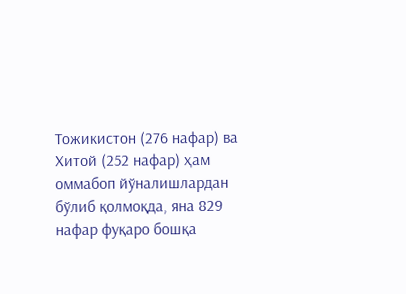Тожикистон (276 нафар) ва Хитой (252 нафар) ҳам оммабоп йўналишлардан бўлиб қолмоқда, яна 829 нафар фуқаро бошқа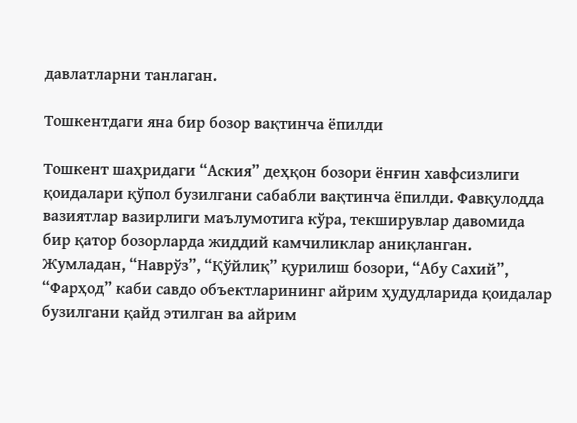давлатларни танлаган.

Тошкентдаги яна бир бозор вақтинча ёпилди

Тошкент шаҳридаги “Аския” деҳқон бозори ёнғин хавфсизлиги қоидалари қўпол бузилгани сабабли вақтинча ёпилди. Фавқулодда вазиятлар вазирлиги маълумотига кўра, текширувлар давомида бир қатор бозорларда жиддий камчиликлар аниқланган. Жумладан, “Наврўз”, “Қўйлиқ” қурилиш бозори, “Абу Сахий”, “Фарҳод” каби савдо объектларининг айрим ҳудудларида қоидалар бузилгани қайд этилган ва айрим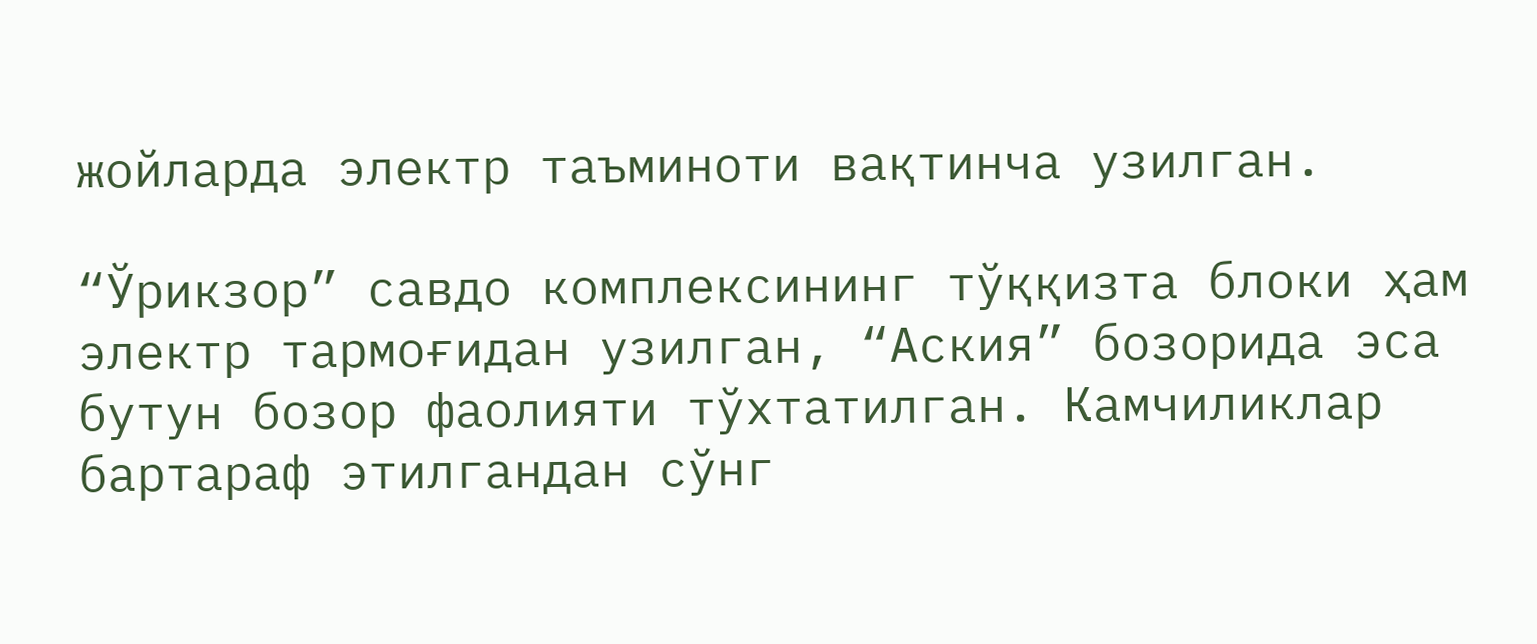жойларда электр таъминоти вақтинча узилган.

“Ўрикзор” савдо комплексининг тўққизта блоки ҳам электр тармоғидан узилган, “Аския” бозорида эса бутун бозор фаолияти тўхтатилган. Камчиликлар бартараф этилгандан сўнг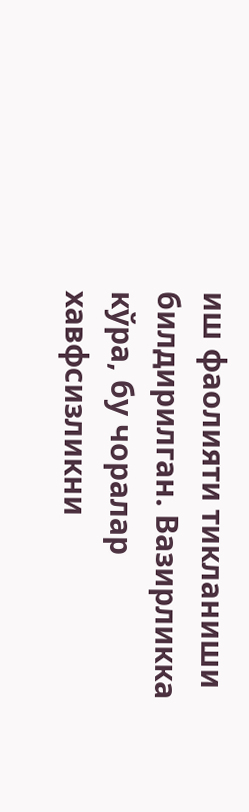иш фаолияти тикланиши билдирилган. Вазирликка кўра, бу чоралар хавфсизликни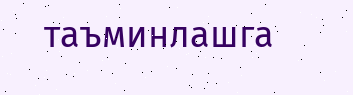таъминлашга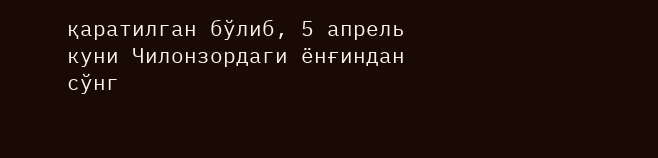қаратилган бўлиб, 5 апрель куни Чилонзордаги ёнғиндан сўнг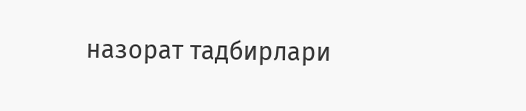назорат тадбирлари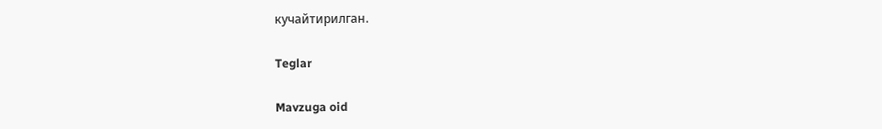кучайтирилган.

Teglar

Mavzuga oid